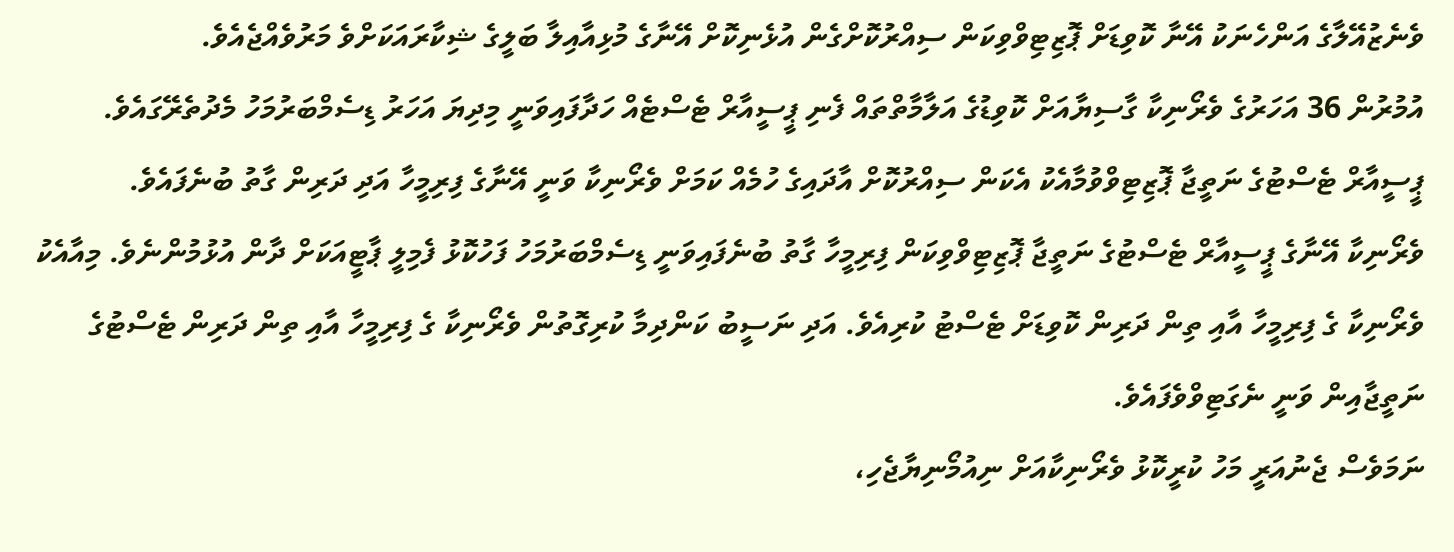ވެނެޒުއޭލާގެ އަންހެނަކު އޭނާ ކޮވިޑަށް ޕޮޒިޓިވްވިކަން ސިއްރުކޮށްގެން އުޅެނިކޮށް އޭނާގެ މުޅިއާއިލާ ބަލީގެ ޝިކާރައަކަށްވެ މަރުވެއްޖެއެވެ.
އުމުރުން 36 އަހަރުގެ ވެރޯނިކާ ގާސިޔާއަށް ކޮވިޑުގެ އަލާމާތްތައް ފެނި ޕީސީއާރް ޓެސްޓެއް ހަދާފައިވަނީ މިދިޔަ އަހަރު ޑިސެމްބަރުމަހު މެދުތެރޭގައެވެ. ޕީސީއާރް ޓެސްޓުގެ ނަތީޖާ ޕޮޒިޓިވްވުމާއެކު އެކަން ސިއްރުކޮށް އާދައިގެ ހުމެއް ކަމަށް ވެރޯނިކާ ވަނީ އޭނާގެ ފިރިމީހާ އަދި ދަރިން ގާތު ބުނެފައެވެ.
ވެރޯނިކާ އޭނާގެ ޕީސީއާރް ޓެސްޓުގެ ނަތީޖާ ޕޮޒިޓިވްވިކަން ފިރިމީހާ ގާތު ބުނެފައިވަނީ ޑިސެމްބަރުމަހު ފަހުކޮޅު ފެމިލީ ޕާޓީއަކަށް ދާން އުޅުމުންނެވެ. މިއާއެކު ވެރޯނިކާ ގެ ފިރިމީހާ އާއި ތިން ދަރިން ކޮވިޑަށް ޓެސްޓު ކުރިއެވެ. އަދި ނަސީބު ކަންދިމާ ކުރިގޮތުން ވެރޯނިކާ ގެ ފިރިމީހާ އާއި ތިން ދަރިން ޓެސްޓުގެ ނަތީޖާއިން ވަނީ ނެގަޓިވްވެފައެވެ.
ނަމަވެސް ޖެނުއަރީ މަހު ކުރީކޮޅު ވެރޯނިކާއަށް ނިއުމޯނިޔާޖެހި،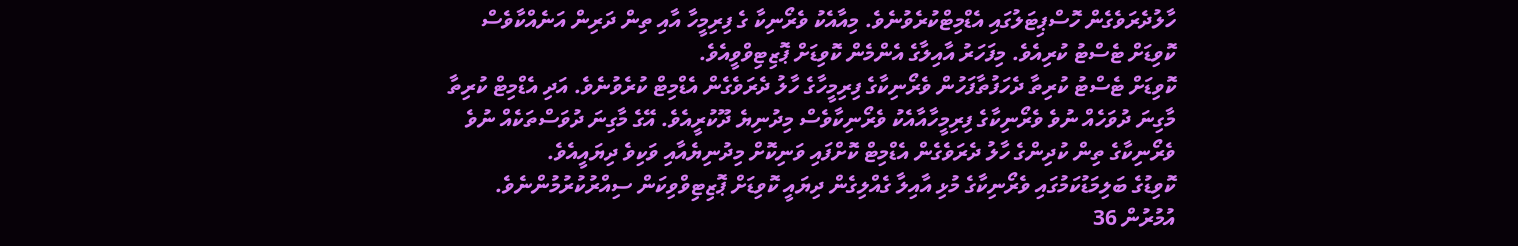ހާލުދެރަވެގެން ހޮސްޕިޓަލުގައި އެޑްމިޓްކުރެވުނެވެ. މިއާއެކު ވެރޯނިކާ ގެ ފިރިމީހާ އާއި ތިން ދަރިން އަނެއްކާވެސް ކޮވިޑަށް ޓެސްޓު ކުރިއެވެ. މިފަހަރު އާއިލާގެ އެންމެން ކޮވިޑަށް ޕޮޒިޓިވްވީއެވެ.
ކޮވިޑަށް ޓެސްޓު ކުރިތާ ދެހަފުތާފަހުން ވެރޯނިކާގެ ފިރިމީހާގެ ހާލު ދެރަވެގެން އެޑްމިޓް ކުރެވުނެވެ. އަދި އެޑްމިޓް ކުރިތާ މާގިނަ ދުވަހެއް ނުވެ ވެރޯނިކާގެ ފިރިމީހާއާއެކު ވެރޯނިކާވެސް މިދުނިޔެ ދޫކުރީއެވެ. އޭގެ މާގިނަ ދުވަސްތަކެއް ނުވެ ވެރޯނިކާގެ ތިން ކުދިންގެ ހާލު ދެރަވެގެން އެޑްމިޓް ކޮށްފައި ވަނިކޮށް މިދުނިޔެއާއި ވަކިވެ ދިޔައީއެވެ.
ކޮވިޑުގެ ބަލިމަޑުކަމުގައި ވެރޯނިކާގެ މުޅި އާއިލާ ގެއްލިގެން ދިޔައީ ކޮވިޑަށް ޕޮޒިޓިވްވިކަން ސިއްރުކުރުމުންނެވެ.
އުމުރުން 36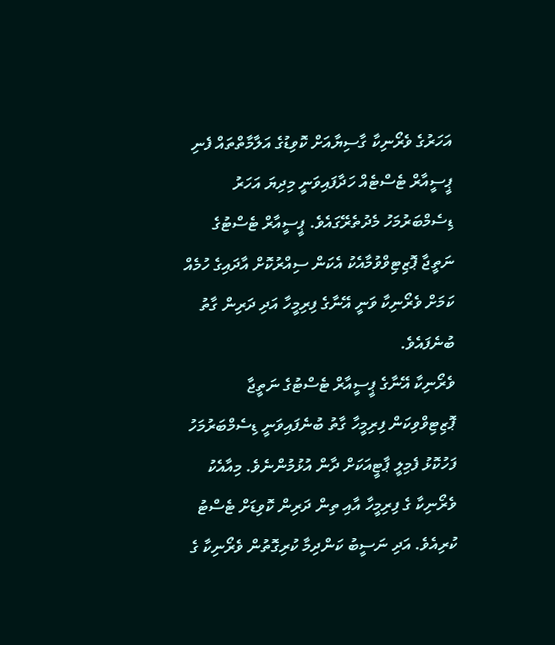އަހަރުގެ ވެރޯނިކާ ގާސިޔާއަށް ކޮވިޑުގެ އަލާމާތްތައް ފެނި ޕީސީއާރް ޓެސްޓެއް ހަދާފައިވަނީ މިދިޔަ އަހަރު ޑިސެމްބަރުމަހު މެދުތެރޭގައެވެ. ޕީސީއާރް ޓެސްޓުގެ ނަތީޖާ ޕޮޒިޓިވްވުމާއެކު އެކަން ސިއްރުކޮށް އާދައިގެ ހުމެއް ކަމަށް ވެރޯނިކާ ވަނީ އޭނާގެ ފިރިމީހާ އަދި ދަރިން ގާތު ބުނެފައެވެ.
ވެރޯނިކާ އޭނާގެ ޕީސީއާރް ޓެސްޓުގެ ނަތީޖާ ޕޮޒިޓިވްވިކަން ފިރިމީހާ ގާތު ބުނެފައިވަނީ ޑިސެމްބަރުމަހު ފަހުކޮޅު ފެމިލީ ޕާޓީއަކަށް ދާން އުޅުމުންނެވެ. މިއާއެކު ވެރޯނިކާ ގެ ފިރިމީހާ އާއި ތިން ދަރިން ކޮވިޑަށް ޓެސްޓު ކުރިއެވެ. އަދި ނަސީބު ކަންދިމާ ކުރިގޮތުން ވެރޯނިކާ ގެ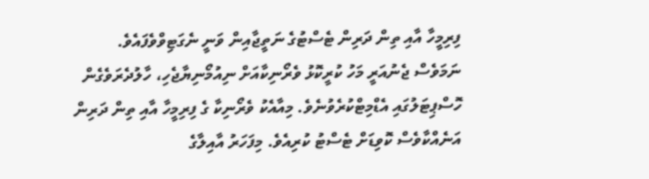ފިރިމީހާ އާއި ތިން ދަރިން ޓެސްޓުގެ ނަތީޖާއިން ވަނީ ނެގަޓިވްވެފައެވެ.
ނަމަވެސް ޖެނުއަރީ މަހު ކުރީކޮޅު ވެރޯނިކާއަށް ނިއުމޯނިޔާޖެހި، ހާލުދެރަވެގެން ހޮސްޕިޓަލުގައި އެޑްމިޓްކުރެވުނެވެ. މިއާއެކު ވެރޯނިކާ ގެ ފިރިމީހާ އާއި ތިން ދަރިން އަނެއްކާވެސް ކޮވިޑަށް ޓެސްޓު ކުރިއެވެ. މިފަހަރު އާއިލާގެ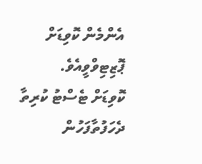އެންމެން ކޮވިޑަށް ޕޮޒިޓިވްވީއެވެ.
ކޮވިޑަށް ޓެސްޓު ކުރިތާ ދެހަފުތާފަހުން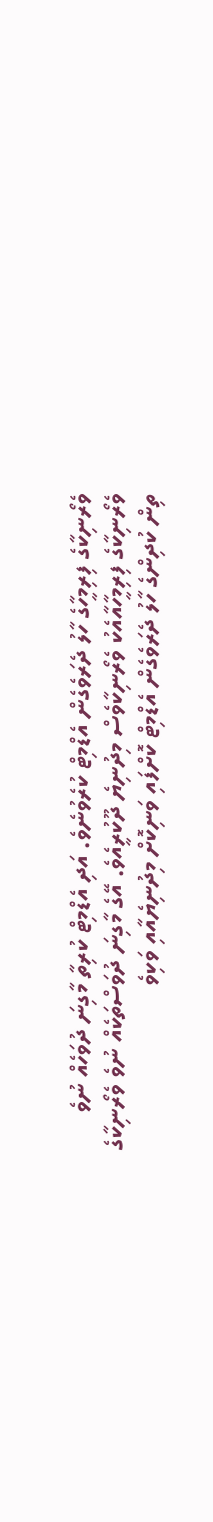ވެރޯނިކާގެ ފިރިމީހާގެ ހާލު ދެރަވެގެން އެޑްމިޓް ކުރެވުނެވެ. އަދި އެޑްމިޓް ކުރިތާ މާގިނަ ދުވަހެއް ނުވެ ވެރޯނިކާގެ ފިރިމީހާއާއެކު ވެރޯނިކާވެސް މިދުނިޔެ ދޫކުރީއެވެ. އޭގެ މާގިނަ ދުވަސްތަކެއް ނުވެ ވެރޯނިކާގެ ތިން ކުދިންގެ ހާލު ދެރަވެގެން އެޑްމިޓް ކޮށްފައި ވަނިކޮށް މިދުނިޔެއާއި ވަކިވެ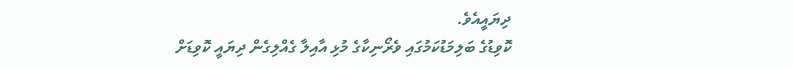ދިޔައީއެވެ.
ކޮވިޑުގެ ބަލިމަޑުކަމުގައި ވެރޯނިކާގެ މުޅި އާއިލާ ގެއްލިގެން ދިޔައީ ކޮވިޑަށް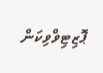ޕޮޒިޓިވްވިކަން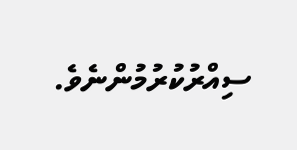ސިއްރުކުރުމުންނެވެ.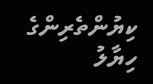ކިޔުންތެރިންގެ ހިޔާލު